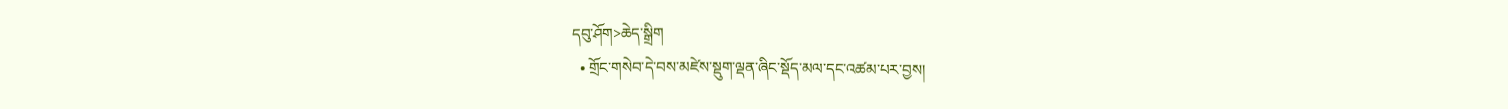དབུ་ཤོག>ཆེད་སྒྲིག
  • གྲོང་གསེབ་དེ་བས་མཛེས་སྡུག་ལྡན་ཞིང་སྡོད་མལ་དང་འཚམ་པར་བྱས།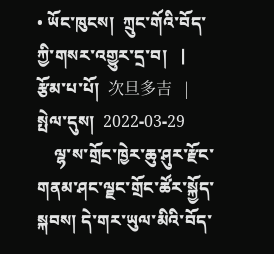• ཡོང་ཁུངས།  ཀྲུང་གོའི་བོད་ཀྱི་གསར་འགྱུར་དྲ་བ།   |     རྩོམ་པ་པོ།  次旦多吉   |     སྤེལ་དུས།  2022-03-29
    ལྷ་ས་གྲོང་ཁྱེར་ཆུ་ཤུར་རྫོང་གནམ་ཤང་ལྗང་གྲོང་ཚོར་སྐྱོད་སྐབས། དེ་གར་ཡུལ་མིའི་བོད་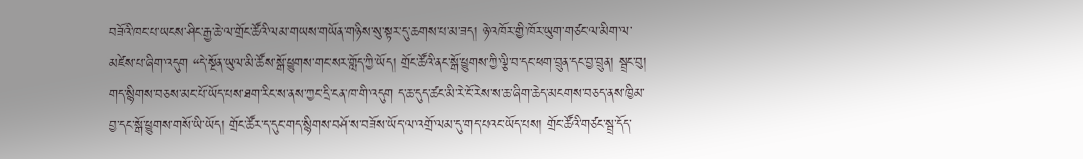བཟོའི་ཁང་པ་ཡངས་ཤིང་རྒྱ་ཆེ་ལ་གྲོང་ཚོའི་ལམ་གཡས་གཡོན་གཉིས་སུ་སྟར་དུ་ཆགས་པ་མ་ཟད། ཉེ་འཁོར་གྱི་ཁོར་ཡུག་གཙང་ལ་མིག་ལ་མཛེས་པ་ཞིག་འདུག “དེ་སྔོན་ཡུལ་མི་ཚོས་སྒོ་ཕྱུགས་གང་སར་གློད་ཀྱི་ཡོད། གྲོང་ཚོའི་ནང་སྒོ་ཕྱུགས་ཀྱི་ལྕི་བ་དང་ཕག་བྲུན་དང་བྱ་བྲུན། སྦྲང་བུ། གད་སྙིགས་བཅས་མང་པོ་ཡོད་པས་ཐག་རིང་ས་ནས་ཀྱང་དྲི་ངན་ཁ་གི་འདུག ད་ཆ་དུད་ཚང་མི་རེ་ངོ་རེས་ས་ཆ་ཞིག་ཆེད་མངགས་བཅད་ནས་ཁྱིམ་བྱ་དང་སྒོ་ཕྱུགས་གསོ་ཡི་ཡོད། གྲོང་ཚོར་ད་དུང་གད་སྙིགས་བཤོ་ས་བཟོས་ཡོད་ལ་འགྲོ་ལམ་དུ་གད་པའང་ཡོད་པས། གྲོང་ཚོའི་གཙང་སྦྲ་དོད་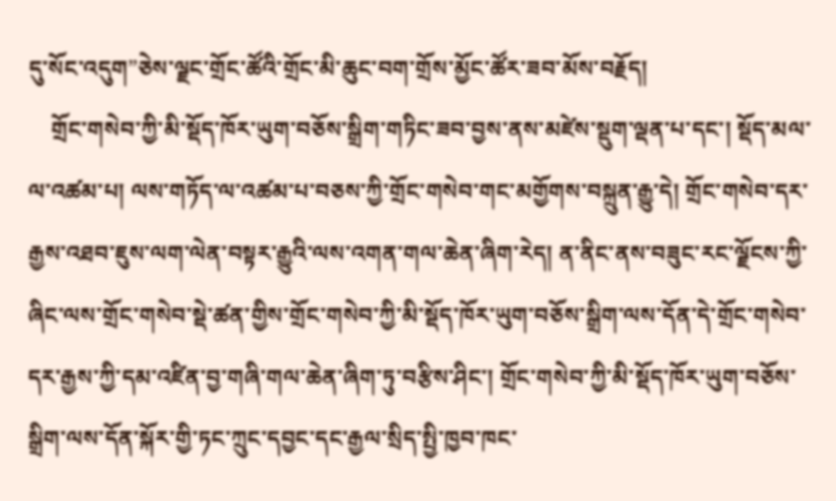དུ་སོང་འདུག”ཅེས་ལྗང་གྲོང་ཚོའི་གྲོང་མི་ཆུང་བག་གྲོས་མྱོང་ཚོར་ཟབ་མོས་བརྗོད།
    གྲོང་གསེབ་ཀྱི་མི་སྡོད་ཁོར་ཡུག་བཅོས་སྒྲིག་གཏིང་ཟབ་བྱས་ནས་མཛེས་སྡུག་ལྡན་པ་དང་། སྡོད་མལ་ལ་འཚམ་པ། ལས་གཏོད་ལ་འཚམ་པ་བཅས་ཀྱི་གྲོང་གསེབ་གང་མགྱོགས་བསྐྲུན་རྒྱུ་དེ། གྲོང་གསེབ་དར་རྒྱས་འཐབ་ཇུས་ལག་ལེན་བསྟར་རྒྱུའི་ལས་འགན་གལ་ཆེན་ཞིག་རེད། ན་ནིང་ནས་བཟུང་རང་ལྗོངས་ཀྱི་ཞིང་ལས་གྲོང་གསེབ་སྡེ་ཚན་གྱིས་གྲོང་གསེབ་ཀྱི་མི་སྡོད་ཁོར་ཡུག་བཅོས་སྒྲིག་ལས་དོན་དེ་གྲོང་གསེབ་དར་རྒྱས་ཀྱི་དམ་འཛིན་བྱ་གཞི་གལ་ཆེན་ཞིག་ཏུ་བརྩིས་ཤིང་། གྲོང་གསེབ་ཀྱི་མི་སྡོད་ཁོར་ཡུག་བཅོས་སྒྲིག་ལས་དོན་སྐོར་གྱི་ཏང་ཀྲུང་དབྱང་དང་རྒྱལ་སྲིད་སྤྱི་ཁྱབ་ཁང་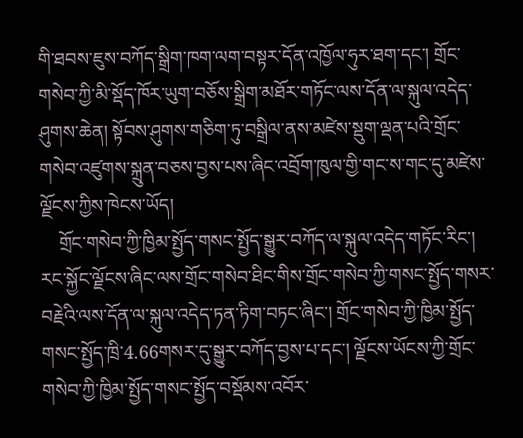གི་ཐབས་ཇུས་བཀོད་སྒྲིག་ཁག་ལག་བསྟར་དོན་འཁྱོལ་ཧུར་ཐག་དང་། གྲོང་གསེབ་ཀྱི་མི་སྡོད་ཁོར་ཡུག་བཅོས་སྒྲིག་མཐོར་གཏོང་ལས་དོན་ལ་སྐུལ་འདེད་ཤུགས་ཆེན། སྟོབས་ཤུགས་གཅིག་ཏུ་བསྒྲིལ་ནས་མཛེས་སྡུག་ལྡན་པའི་གྲོང་གསེབ་འཛུགས་སྐྲུན་བཅས་བྱས་པས་ཞིང་འབྲོག་ཁུལ་གྱི་གང་ས་གང་དུ་མཛེས་ལྗོངས་ཀྱིས་ཁེངས་ཡོད།
    གྲོང་གསེབ་ཀྱི་ཁྱིམ་སྤྱོད་གསང་སྤྱོད་སྒྱུར་བཀོད་ལ་སྐུལ་འདེད་གཏོང་རིང་། རང་སྐྱོང་ལྗོངས་ཞིང་ལས་གྲོང་གསེབ་ཐིང་གིས་གྲོང་གསེབ་ཀྱི་གསང་སྤྱོད་གསར་བརྗེའི་ལས་དོན་ལ་སྐུལ་འདེད་ཏན་ཏིག་བཏང་ཞིང་། གྲོང་གསེབ་ཀྱི་ཁྱིམ་སྤྱོད་གསང་སྤྱོད་ཁྲི་4.66གསར་དུ་སྒྱུར་བཀོད་བྱས་པ་དང་། ལྗོངས་ཡོངས་ཀྱི་གྲོང་གསེབ་ཀྱི་ཁྱིམ་སྤྱོད་གསང་སྤྱོད་བསྡོམས་འབོར་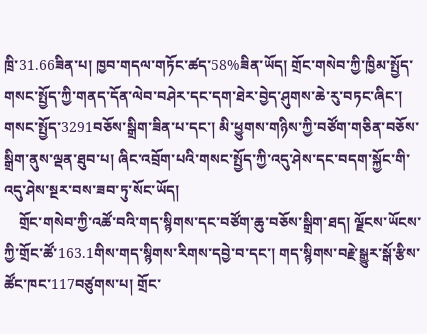ཁྲི་31.66ཟིན་པ། ཁྱབ་གདལ་གཏོང་ཚད་58%ཟིན་ཡོད། གྲོང་གསེབ་ཀྱི་ཁྱིམ་སྤྱོད་གསང་སྤྱོད་ཀྱི་གནད་དོན་ལེབ་བཤེར་དང་དག་ཐེར་བྱེད་ཤུགས་ཆེ་རུ་བཏང་ཞིང་། གསང་སྤྱོད་3291བཅོས་སྒྲིག་ཟིན་པ་དང་། མི་ཕྱུགས་གཉིས་ཀྱི་བཙོག་གཅིན་བཅོས་སྒྲིག་ནུས་ལྡན་ཐུབ་པ། ཞིང་འབྲོག་པའི་གསང་སྤྱོད་ཀྱི་འདུ་ཤེས་དང་བདག་སྐྱོང་གི་འདུ་ཤེས་སྔར་བས་ཟབ་ཏུ་སོང་ཡོད།
    གྲོང་གསེབ་ཀྱི་འཚོ་བའི་གད་སྙིགས་དང་བཙོག་ཆུ་བཅོས་སྒྲིག་ཐད། ལྗོངས་ཡོངས་ཀྱི་གྲོང་ཚོ་163.1གིས་གད་སྙིགས་རིགས་དབྱེ་བ་དང་། གད་སྙིགས་བརྗེ་སྒྱུར་སྒོ་རྩིས་ཚོང་ཁང་117བཙུགས་པ། གྲོང་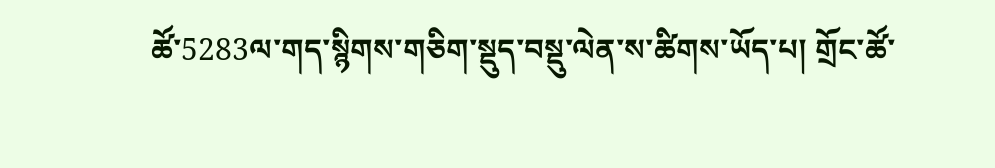ཚོ་5283ལ་གད་སྙིགས་གཅིག་སྡུད་བསྡུ་ལེན་ས་ཚིགས་ཡོད་པ། གྲོང་ཚོ་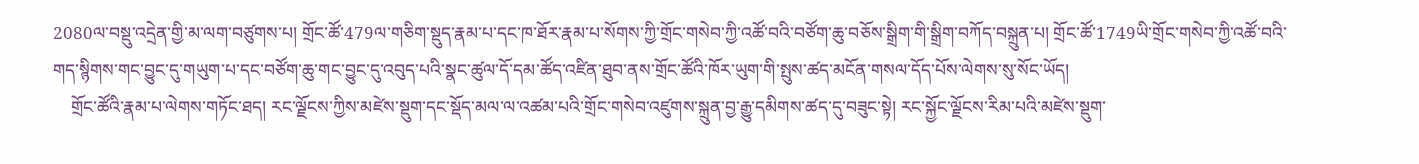2080ལ་བསྡུ་འདྲེན་གྱི་མ་ལག་བཙུགས་པ། གྲོང་ཚོ་479ལ་གཅིག་སྡུད་རྣམ་པ་དང་ཁ་ཐོར་རྣམ་པ་སོགས་ཀྱི་གྲོང་གསེབ་ཀྱི་འཚོ་བའི་བཙོག་ཆུ་བཅོས་སྒྲིག་གི་སྒྲིག་བཀོད་བསྐྲུན་པ། གྲོང་ཚོ་1749ཡི་གྲོང་གསེབ་ཀྱི་འཚོ་བའི་གད་སྙིགས་གང་བྱུང་དུ་གཡུག་པ་དང་བཙོག་ཆུ་གང་བྱུང་དུ་འབུད་པའི་སྣང་ཚུལ་དོ་དམ་ཚོད་འཛིན་ཐུབ་ནས་གྲོང་ཚོའི་ཁོར་ཡུག་གི་སྤུས་ཚད་མངོན་གསལ་དོད་པོས་ལེགས་སུ་སོང་ཡོད།
    གྲོང་ཚོའི་རྣམ་པ་ལེགས་གཏོང་ཐད། རང་ལྗོངས་ཀྱིས་མཛེས་སྡུག་དང་སྡོད་མལ་ལ་འཚམ་པའི་གྲོང་གསེབ་འཛུགས་སྐྲུན་བྱ་རྒྱུ་དམིགས་ཚད་དུ་བཟུང་སྟེ། རང་སྐྱོང་ལྗོངས་རིམ་པའི་མཛེས་སྡུག་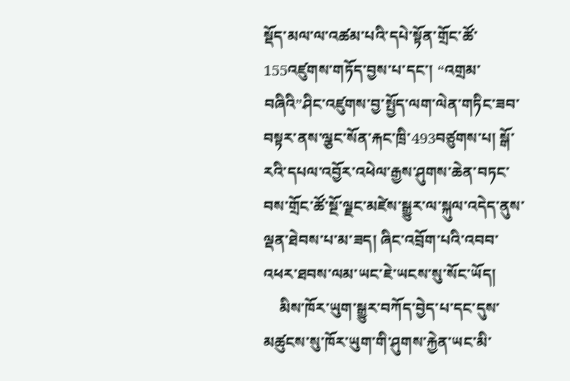སྡོད་མལ་ལ་འཚམ་པའི་དཔེ་སྟོན་གྲོང་ཚོ་155འཛུགས་གཏོད་བྱས་པ་དང་། “འགྲམ་བཞིའི”ཤིང་འཛུགས་བྱ་སྤྱོད་ལག་ལེན་གཏིང་ཟབ་བསྟར་ནས་ལྕང་སོན་རྐང་ཁྲི་493བཙུགས་པ། སྒོ་རའི་དཔལ་འབྱོར་འཕེལ་རྒྱས་ཤུགས་ཆེན་བཏང་བས་གྲོང་ཚོ་སྔོ་ལྗང་མཛེས་སྒྱུར་ལ་སྐུལ་འདེད་ནུས་ལྡན་ཐེབས་པ་མ་ཟད། ཞིང་འབྲོག་པའི་འབབ་འཕར་ཐབས་ལམ་ཡང་ཇེ་ཡངས་སུ་སོང་ཡོད།
    མིས་ཁོར་ཡུག་སྒྱུར་བཀོད་བྱེད་པ་དང་དུས་མཚུངས་སུ་ཁོར་ཡུག་གི་ཤུགས་རྐྱེན་ཡང་མི་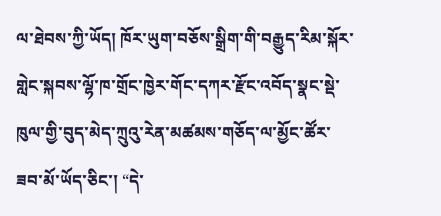ལ་ཐེབས་ཀྱི་ཡོད། ཁོར་ཡུག་བཅོས་སྒྲིག་གི་བརྒྱུད་རིམ་སྐོར་གླེང་སྐབས་ལྷོ་ཁ་གྲོང་ཁྱེར་གོང་དཀར་རྫོང་འབོད་སྣང་སྡེ་ཁུལ་གྱི་བུད་མེད་ཀྲུའུ་རེན་མཚམས་གཅོད་ལ་མྱོང་ཚོར་ཟབ་མོ་ཡོད་ཅིང་། “དེ་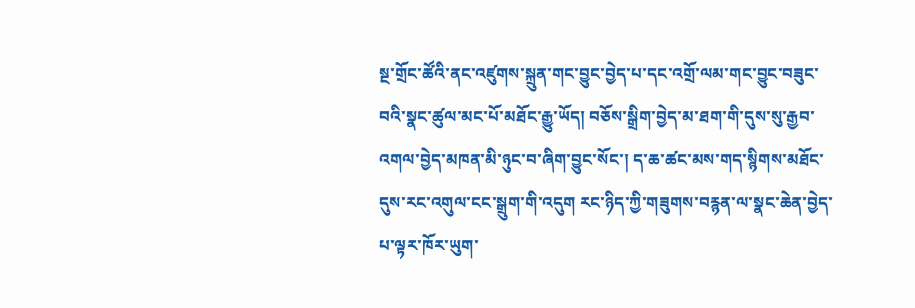སྔ་གྲོང་ཚོའི་ནང་འཛུགས་སྐྲུན་གང་བྱུང་བྱེད་པ་དང་འགྲོ་ལམ་གང་བྱུང་བཟུང་བའི་སྣང་ཚུལ་མང་པོ་མཐོང་རྒྱུ་ཡོད། བཅོས་སྒྲིག་བྱེད་མ་ཐག་གི་དུས་སུ་རྒྱབ་འགལ་བྱེད་མཁན་མི་ཉུང་བ་ཞིག་བྱུང་སོང་། ད་ཆ་ཚང་མས་གད་སྙིགས་མཐོང་དུས་རང་འགུལ་ངང་སྒྲུག་གི་འདུག རང་ཉིད་ཀྱི་གཟུགས་བརྙན་ལ་སྣང་ཆེན་བྱེད་པ་ལྟར་ཁོར་ཡུག་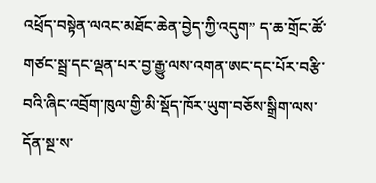འཕྲོད་བསྟེན་ལའང་མཐོང་ཆེན་བྱེད་ཀྱི་འདུག” ད་ཆ་གྲོང་ཚོ་གཙང་སྦྲ་དང་ལྡན་པར་བྱ་རྒྱུ་ལས་འགན་ཨང་དང་པོར་བརྩི་བའི་ཞིང་འབྲོག་ཁུལ་གྱི་མི་སྡོད་ཁོར་ཡུག་བཅོས་སྒྲིག་ལས་དོན་སྔ་ས་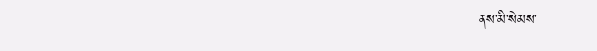ནས་མི་སེམས་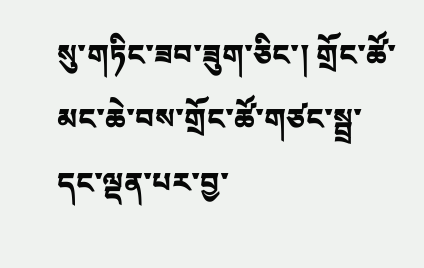སུ་གཏིང་ཟབ་ཟུག་ཅིང་། གྲོང་ཚོ་མང་ཆེ་བས་གྲོང་ཚོ་གཙང་སྦྲ་དང་ལྡན་པར་བྱ་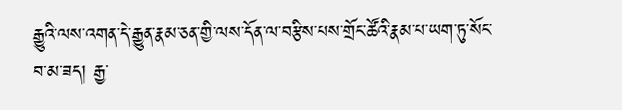རྒྱུའི་ལས་འགན་དེ་རྒྱུན་རྣམ་ཅན་གྱི་ལས་དོན་ལ་བརྩིས་པས་གྲོང་ཚོའི་རྣམ་པ་ཡག་ཏུ་སོང་བ་མ་ཟད། རྒྱ་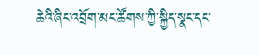ཆེའི་ཞིང་འབྲོག་མང་ཚོགས་ཀྱི་སྐྱིད་སྣང་དང་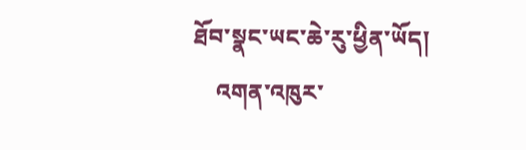ཐོབ་སྣང་ཡང་ཆེ་རུ་ཕྱིན་ཡོད།
    འགན་འཁུར་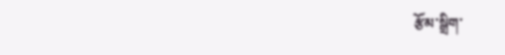རྩོམ་སྒྲིག་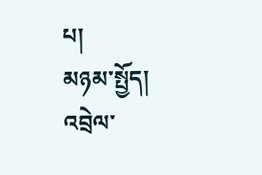པ།
མཉམ་སྤྱོད།
འབྲེལ་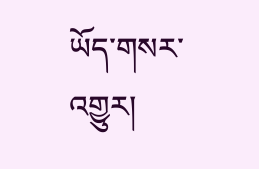ཡོད་གསར་འགྱུར།